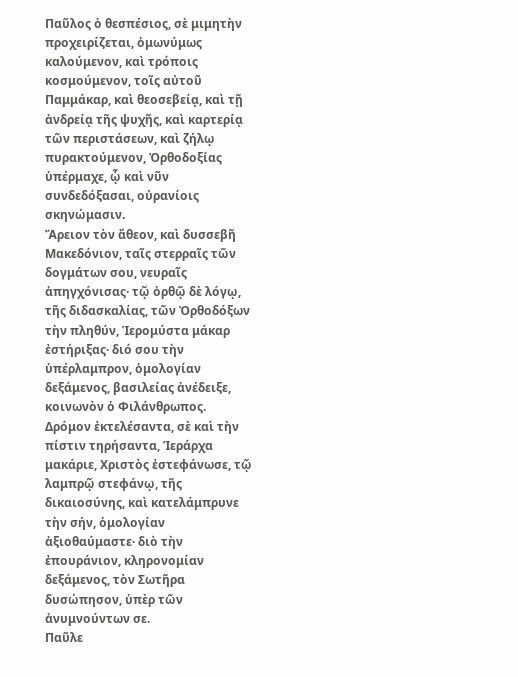Παῦλος ὁ θεσπέσιος, σὲ μιμητὴν προχειρίζεται, ὁμωνύμως καλούμενον, καὶ τρόποις κοσμούμενον, τοῖς αὐτοῦ Παμμάκαρ, καὶ θεοσεβείᾳ, καὶ τῇ ἀνδρείᾳ τῆς ψυχῆς, καὶ καρτερίᾳ τῶν περιστάσεων, καὶ ζήλῳ πυρακτούμενον, Ὀρθοδοξίας ὑπέρμαχε, ᾧ καὶ νῦν συνδεδόξασαι, οὐρανίοις σκηνώμασιν.
Ἄρειον τὸν ἄθεον, καὶ δυσσεβῆ Μακεδόνιον, ταῖς στερραῖς τῶν δογμάτων σου, νευραῖς ἀπηγχόνισας· τῷ ὀρθῷ δὲ λόγῳ, τῆς διδασκαλίας, τῶν Ὀρθοδόξων τὴν πληθύν, Ἱερομύστα μάκαρ ἐστήριξας· διό σου τὴν ὑπέρλαμπρον, ὁμολογίαν δεξάμενος, βασιλείας ἀνέδειξε, κοινωνὸν ὁ Φιλάνθρωπος.
Δρόμον ἐκτελέσαντα, σὲ καὶ τὴν πίστιν τηρήσαντα, Ἱεράρχα μακάριε, Χριστὸς ἐστεφάνωσε, τῷ λαμπρῷ στεφάνῳ, τῆς δικαιοσύνης, καὶ κατελάμπρυνε τὴν σήν, ὁμολογίαν ἀξιοθαύμαστε· διὸ τὴν ἐπουράνιον, κληρονομίαν δεξάμενος, τὸν Σωτῆρα δυσώπησον, ὑπὲρ τῶν ἀνυμνούντων σε.
Παῦλε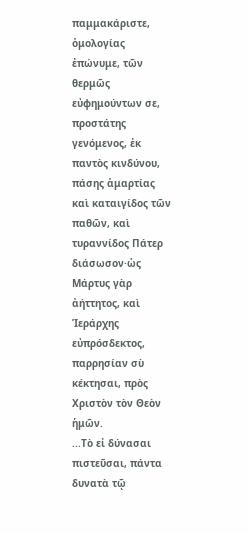παμμακάριστε, ὁμολογίας ἐπώνυμε, τῶν θερμῶς εὐφημούντων σε, προστάτης γενόμενος, ἐκ παντὸς κινδύνου, πάσης ἁμαρτίας καὶ καταιγίδος τῶν παθῶν, καὶ τυραννίδος Πάτερ διάσωσον·ὡς Μάρτυς γὰρ ἀήττητος, καὶ Ἱεράρχης εὐπρόσδεκτος, παρρησίαν σὺ κέκτησαι, πρὸς Χριστὸν τὸν Θεὸν ἡμῶν.
...Τὸ εἰ δύνασαι πιστεῦσαι, πάντα δυνατὰ τῷ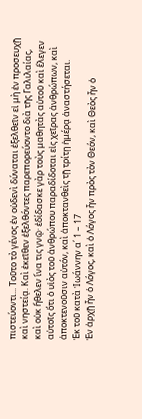πιστεύοντι... Τοῦτο τὸ γένος ἐν οὐδενὶ δύναται ἐξελθεῖν εἰ μὴ ἐν προσευχῇ καὶ νηστείᾳ. Καὶ ἐκεῖθεν ἐξελθόντες παρεπορεύοντο διὰ τῆς Γαλιλαίας, καὶ οὐκ ἤθελεν ἵνα τις γνῷ· ἐδίδασκε γὰρ τοὺς μαθητὰς αὐτοῦ καὶ ἔλεγεν αὐτοῖς ὅτι ὁ υἱὸς τοῦ ἀνθρώπου παραδίδοται εἰς χεῖρας ἀνθρώπων, καὶ ἀποκτενοῦσιν αὐτόν, καὶ ἀποκτανθεὶς τῇ τρίτῃ ἡμέρᾳ ἀναστήσεται.
Ἐκ τοῦ κατὰ Ἰωάννην α΄ 1 – 17
Ἐν ἀρχῇ ἦν ὁ Λόγος, καὶ ὁ Λόγος ἦν πρὸς τὸν Θεόν, καὶ Θεὸς ἦν ὁ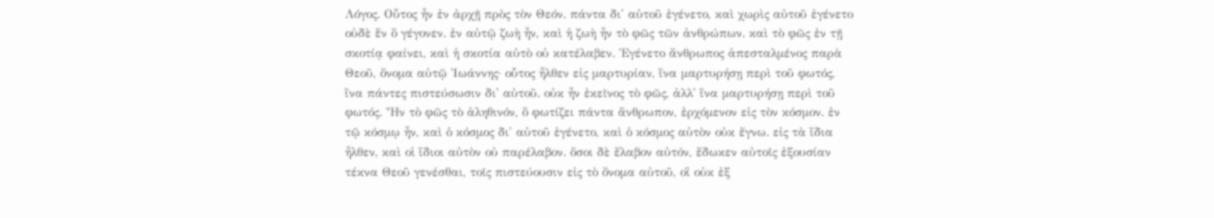Λόγος. Οὗτος ἦν ἐν ἀρχῇ πρὸς τὸν Θεόν. πάντα δι' αὐτοῦ ἐγένετο, καὶ χωρὶς αὐτοῦ ἐγένετο οὐδὲ ἕν ὃ γέγονεν. ἐν αὐτῷ ζωὴ ἦν, καὶ ἡ ζωὴ ἦν τὸ φῶς τῶν ἀνθρώπων. καὶ τὸ φῶς ἐν τῇ σκοτίᾳ φαίνει, καὶ ἡ σκοτία αὐτὸ οὐ κατέλαβεν. Ἐγένετο ἄνθρωπος ἀπεσταλμένος παρὰ Θεοῦ, ὄνομα αὐτῷ Ἰωάννης· οὗτος ἦλθεν εἰς μαρτυρίαν, ἵνα μαρτυρήσῃ περὶ τοῦ φωτός, ἵνα πάντες πιστεύσωσιν δι' αὐτοῦ. οὐκ ἦν ἐκεῖνος τὸ φῶς, ἀλλ' ἵνα μαρτυρήσῃ περὶ τοῦ φωτός. Ἦν τὸ φῶς τὸ ἀληθινόν, ὃ φωτίζει πάντα ἄνθρωπον, ἐρχόμενον εἰς τὸν κόσμον. ἐν τῷ κόσμῳ ἦν, καὶ ὁ κόσμος δι' αὐτοῦ ἐγένετο, καὶ ὁ κόσμος αὐτὸν οὐκ ἔγνω. εἰς τὰ ἴδια ἦλθεν, καὶ οἱ ἴδιοι αὐτὸν οὐ παρέλαβον. ὅσοι δὲ ἔλαβον αὐτόν, ἔδωκεν αὐτοῖς ἐξουσίαν τέκνα Θεοῦ γενέσθαι, τοῖς πιστεύουσιν εἰς τὸ ὄνομα αὐτοῦ, οἳ οὐκ ἐξ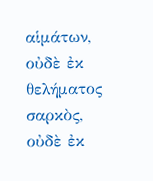αἱμάτων, οὐδὲ ἐκ θελήματος σαρκὸς, οὐδὲ ἐκ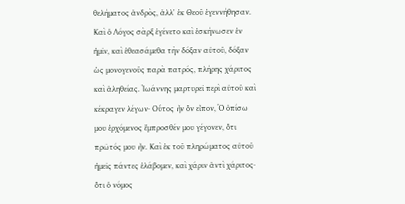θελήματος ἀνδρὸς, ἀλλ' ἐκ Θεοῦ ἐγεννήθησαν. Καὶ ὁ Λόγος σὰρξ ἐγένετο καὶ ἐσκήνωσεν ἐν ἡμῖν, καὶ ἐθεασάμεθα τὴν δόξαν αὐτοῦ, δόξαν ὡς μονογενοῦς παρὰ πατρός, πλήρης χάριτος καὶ ἀληθείας. Ἰωάννης μαρτυρεῖ περὶ αὐτοῦ καὶ κέκραγεν λέγων· Οὗτος ἦν ὃν εἶπον, Ὁ ὀπίσω μου ἐρχόμενος ἔμπροσθέν μου γέγονεν, ὅτι πρῶτός μου ἦν. Καὶ ἐκ τοῦ πληρώματος αὐτοῦ ἡμεῖς πάντες ἐλάβομεν, καὶ χάριν ἀντὶ χάριτος· ὅτι ὁ νόμος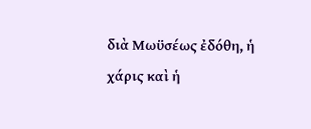διὰ Μωϋσέως ἐδόθη, ἡ χάρις καὶ ἡ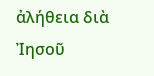ἀλήθεια διὰ Ἰησοῦ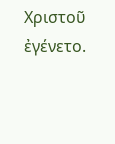Χριστοῦ ἐγένετο.